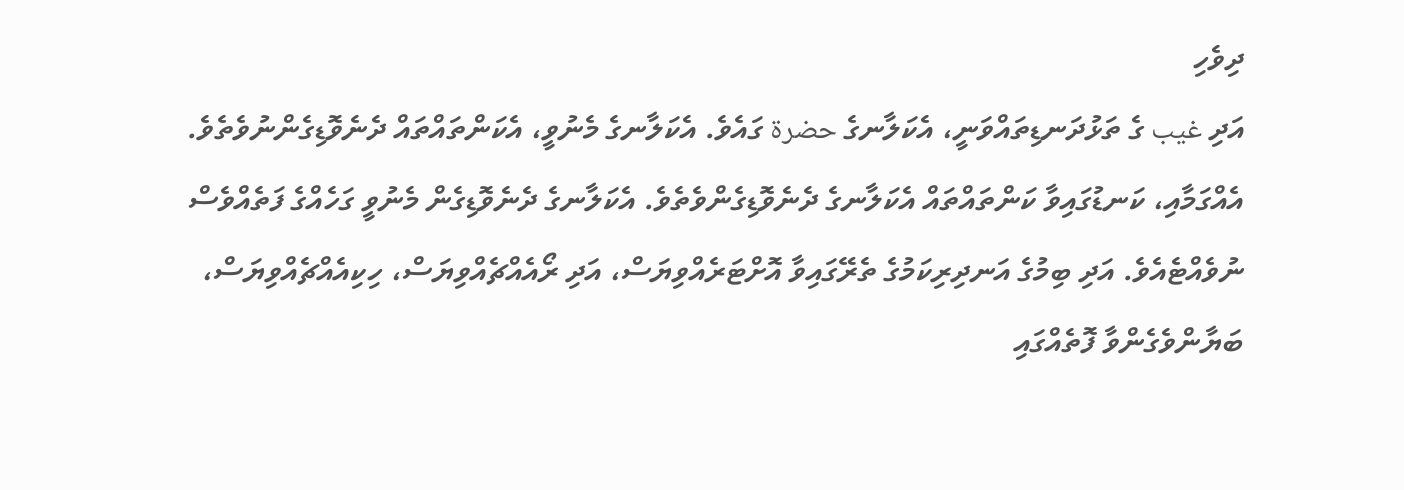ދިވެހި
އަދި غيب ގެ ތަޅުދަނޑިތައްވަނީ، އެކަލާނގެ حضرة ގައެވެ. އެކަލާނގެ މެނުވީ، އެކަންތައްތައް ދެނެވޮޑިގެންނުވެތެވެ. އެއްގަމާއި، ކަނޑުގައިވާ ކަންތައްތައް އެކަލާނގެ ދެނެވޮޑިގެންވެތެވެ. އެކަލާނގެ ދެނެވޮޑިގެން މެނުވީ ގަހެއްގެ ފަތެއްވެސް ނުވެއްޓެއެވެ. އަދި ބިމުގެ އަނދިރިކަމުގެ ތެރޭގައިވާ އޮށްޓަރެއްވިޔަސް، އަދި ރޯއެއްޗެއްވިޔަސް، ހިކިއެއްޗެއްވިޔަސް، ބަޔާންވެގެންވާ ފޮތެއްގައި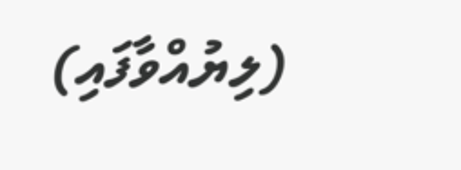(ލިޔުއްވާފައި)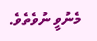މެނުވީ ނުވެތެވެ.